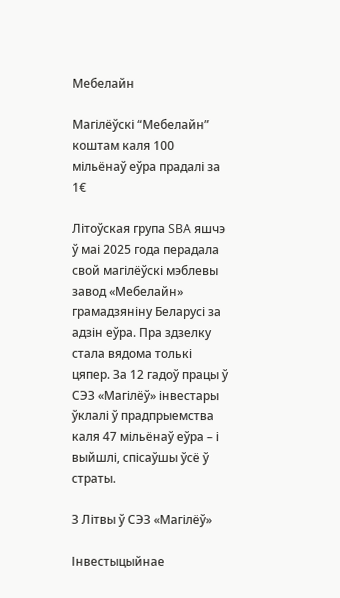Мебелайн

Магілёўскі “Мебелайн” коштам каля 100 мільёнаў еўра прадалі за 1€

Літоўская група SBA яшчэ ў маі 2025 года перадала свой магілёўскі мэблевы завод «Мебелайн» грамадзяніну Беларусі за адзін еўра. Пра здзелку стала вядома толькі цяпер. За 12 гадоў працы ў СЭЗ «Магілёў» інвестары ўклалі ў прадпрыемства каля 47 мільёнаў еўра – і выйшлі, спісаўшы ўсё ў страты.

З Літвы ў СЭЗ «Магілёў»

Інвестыцыйнае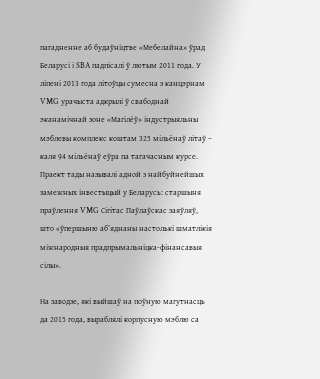пагадненне аб будаўніцтве «Мебелайна» ўрад Беларусі і SBA падпісалі ў лютым 2011 года. У ліпені 2013 года літоўцы сумесна з канцэрнам VMG урачыста адкрылі ў свабоднай эканамічнай зоне «Магілёў» індустрыяльны мэблевы комплекс коштам 325 мільёнаў літаў – каля 94 мільёнаў еўра па тагачасным курсе. Праект тады называлі адной з найбуйнейшых замежных інвестыцый у Беларусь: старшыня праўлення VMG Сігітас Паўлаўскас заяўляў, што «ўпершыню аб’яднаны настолькі шматлікія міжнародныя прадпрымальніцка-фінансавыя сілы».

На заводзе, які выйшаў на поўную магутнасць да 2015 года, выраблялі корпусную мэблю са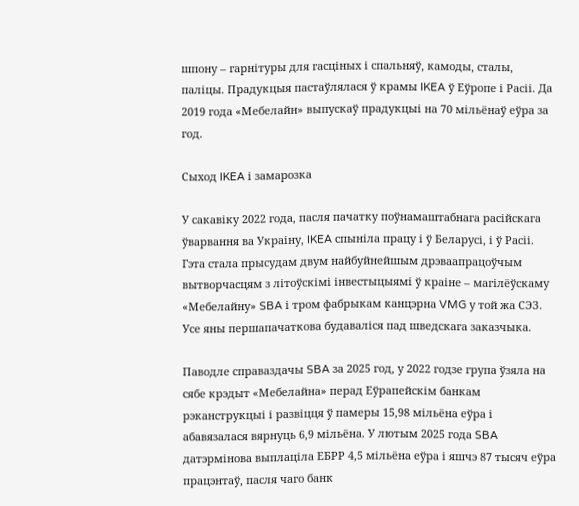шпону – гарнітуры для гасціных і спальняў, камоды, сталы, паліцы. Прадукцыя пастаўлялася ў крамы IKEA ў Еўропе і Расіі. Да 2019 года «Мебелайн» выпускаў прадукцыі на 70 мільёнаў еўра за год.

Сыход IKEA і замарозка

У сакавіку 2022 года, пасля пачатку поўнамаштабнага расійскага ўварвання ва Украіну, IKEA спыніла працу і ў Беларусі, і ў Расіі. Гэта стала прысудам двум найбуйнейшым дрэваапрацоўчым вытворчасцям з літоўскімі інвестыцыямі ў краіне – магілёўскаму «Мебелайну» SBA і тром фабрыкам канцэрна VMG у той жа СЭЗ. Усе яны першапачаткова будаваліся пад шведскага заказчыка.

Паводле справаздачы SBA за 2025 год, у 2022 годзе група ўзяла на сябе крэдыт «Мебелайна» перад Еўрапейскім банкам рэканструкцыі і развіцця ў памеры 15,98 мільёна еўра і абавязалася вярнуць 6,9 мільёна. У лютым 2025 года SBA датэрмінова выплаціла ЕБРР 4,5 мільёна еўра і яшчэ 87 тысяч еўра працэнтаў, пасля чаго банк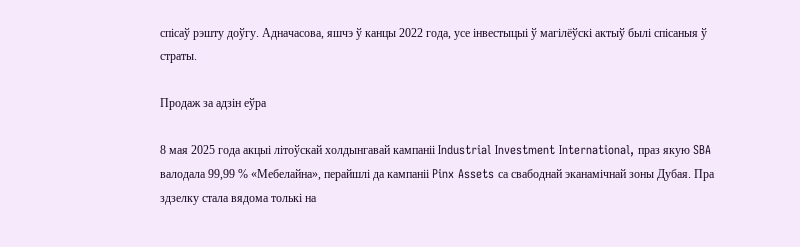спісаў рэшту доўгу. Адначасова, яшчэ ў канцы 2022 года, усе інвестыцыі ў магілёўскі актыў былі спісаныя ў страты.

Продаж за адзін еўра

8 мая 2025 года акцыі літоўскай холдынгавай кампаніі Industrial Investment International, праз якую SBA валодала 99,99 % «Мебелайна», перайшлі да кампаніі Pinx Assets са свабоднай эканамічнай зоны Дубая. Пра здзелку стала вядома толькі на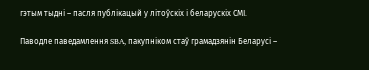гэтым тыдні – пасля публікацый у літоўскіх і беларускіх СМІ.

Паводле паведамлення SBA, пакупніком стаў грамадзянін Беларусі –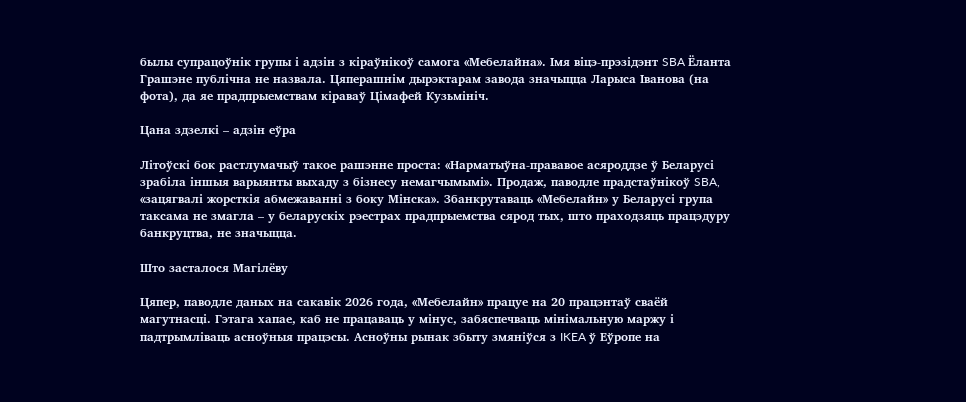былы супрацоўнік групы і адзін з кіраўнікоў самога «Мебелайна». Імя віцэ-прэзідэнт SBA Ёланта Грашэне публічна не назвала. Цяперашнім дырэктарам завода значыцца Ларыса Іванова (на фота), да яе прадпрыемствам кіраваў Цімафей Кузьмініч.

Цана здзелкі – адзін еўра

Літоўскі бок растлумачыў такое рашэнне проста: «Нарматыўна-прававое асяроддзе ў Беларусі зрабіла іншыя варыянты выхаду з бізнесу немагчымымі». Продаж, паводле прадстаўнікоў SBA, «зацягвалі жорсткія абмежаванні з боку Мінска». Збанкрутаваць «Мебелайн» у Беларусі група таксама не змагла – у беларускіх рэестрах прадпрыемства сярод тых, што праходзяць працэдуру банкруцтва, не значыцца.

Што засталося Магілёву

Цяпер, паводле даных на сакавік 2026 года, «Мебелайн» працуе на 20 працэнтаў сваёй магутнасці. Гэтага хапае, каб не працаваць у мінус, забяспечваць мінімальную маржу і падтрымліваць асноўныя працэсы. Асноўны рынак збыту змяніўся з IKEA ў Еўропе на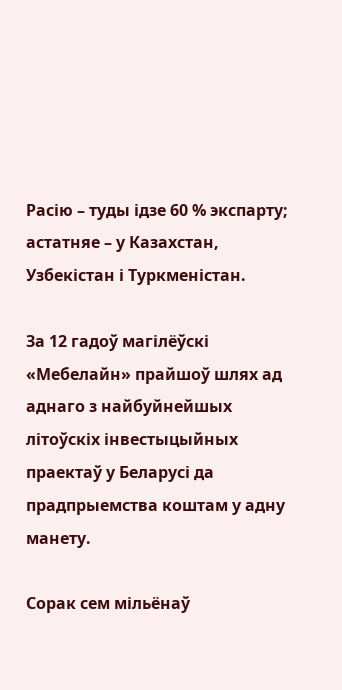Расію – туды ідзе 60 % экспарту; астатняе – у Казахстан, Узбекістан і Туркменістан.

За 12 гадоў магілёўскі «Мебелайн» прайшоў шлях ад аднаго з найбуйнейшых літоўскіх інвестыцыйных праектаў у Беларусі да прадпрыемства коштам у адну манету.

Сорак сем мільёнаў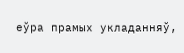еўра прамых укладанняў,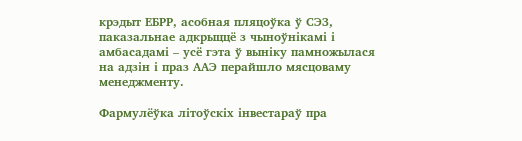крэдыт ЕБРР, асобная пляцоўка ў СЭЗ, паказальнае адкрыццё з чыноўнікамі і амбасадамі – усё гэта ў выніку памножылася на адзін і праз ААЭ перайшло мясцоваму менеджменту.

Фармулёўка літоўскіх інвестараў пра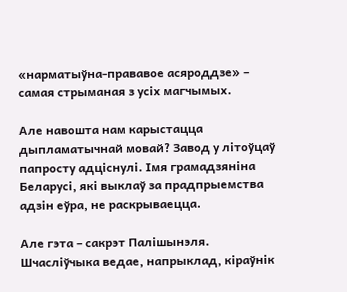«нарматыўна-прававое асяроддзе» – самая стрыманая з усіх магчымых.

Але навошта нам карыстацца дыпламатычнай мовай? Завод у літоўцаў папросту адціснулі. Імя грамадзяніна Беларусі, які выклаў за прадпрыемства адзін еўра, не раскрываецца.

Але гэта – сакрэт Палішынэля. Шчасліўчыка ведае, напрыклад, кіраўнік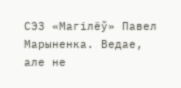СЭЗ «Магілёў» Павел Марыненка. Ведае, але не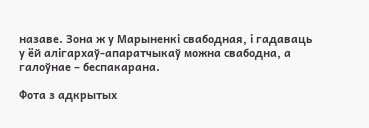назаве. Зона ж у Марыненкі свабодная, і гадаваць у ёй алігархаў-апаратчыкаў можна свабодна, а галоўнае – беспакарана.

Фота з адкрытых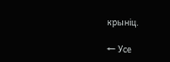крыніц.

← Усе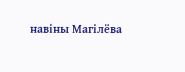навіны Магілёва